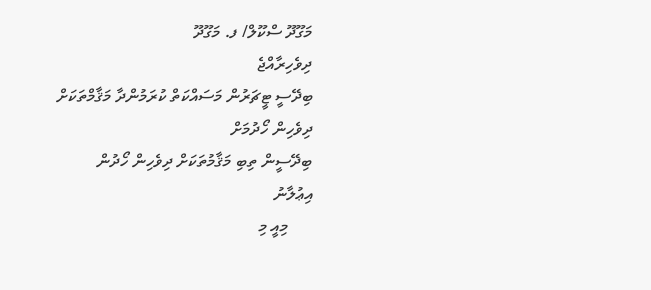މަގޫދޫ ސްކޫލް/ ފ. މަގޫދޫ
ދިވެހިރާއްޖެ
ބިދޭސީ ޓީޗަރުން މަސައްކަތް ކުރަމުންދާ މަޤާމްތަކަށް ދިވެހިން ހޯދުމަށް
ބިދޭސީން ތިބި މަޤާމުތަކަށް ދިވެހިން ހޯދުން
އިޢުލާނު
      މިއީ މި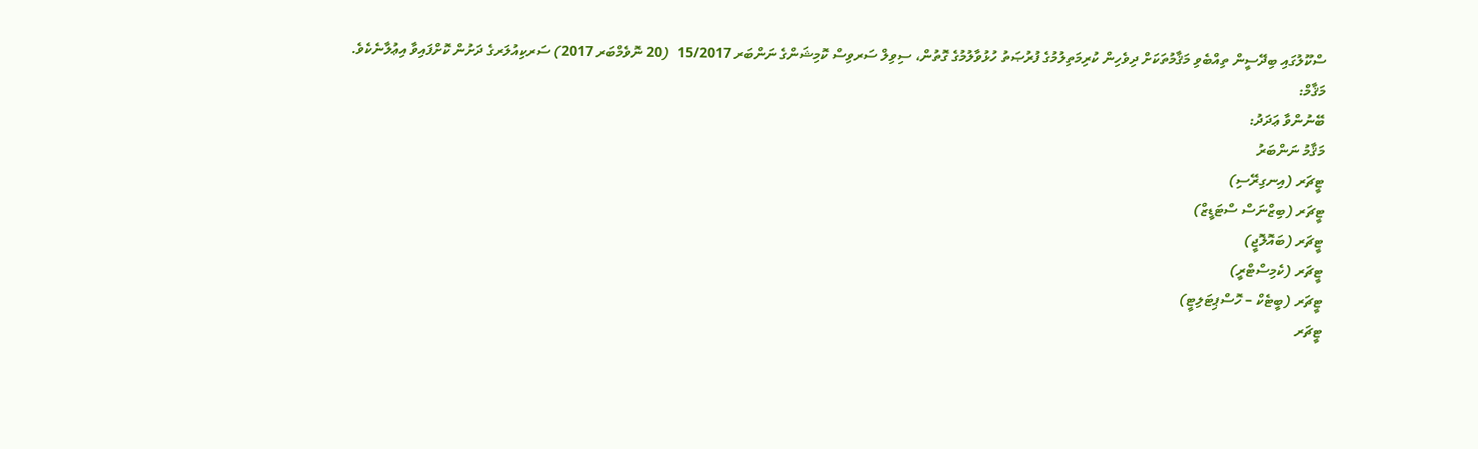ސްކޫލުގައި ބިދޭސީން ތިއްބެވި މަޤާމުތަކަށް ދިވެހިން ކުރިމަތިލުމުގެ ފުރުޞަތު ހުޅުވާލުމުގެ ގޮތުން، ސިވިލް ސަރވިސް ކޮމިޝަންގެ ނަންބަރ 15/2017  (20 ނޮވެމްބަރ 2017) ސަރކިއުލަރގެ ދަށުން ކޮށްފައިވާ އިޢުލާނެކެވެ.
މަޤާމް:
ބޭނުންވާ ޢަދަދު:
މަޤާމު ނަންބަރު
ޓީޗަރ (އިނގިރޭސި)
ޓީޗަރ (ބިޒްނަސް ސްޓަޑީޒް)
ޓީޗަރ (ބައޮލޮޖީ)
ޓީޗަރ (ކެމިސްޓްރީ)
ޓީޗަރ (ބީޓެކް – ހޮސްޕިޓަލިޓީ)
ޓީޗަރ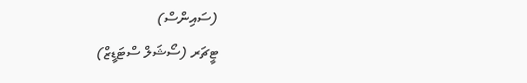(ސައިންސް)
ޓީޗަރ (ސޯޝަލް ސްޓަޑީޒް)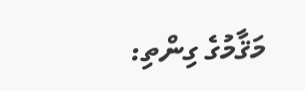މަޤާމުގެ ގިންތި: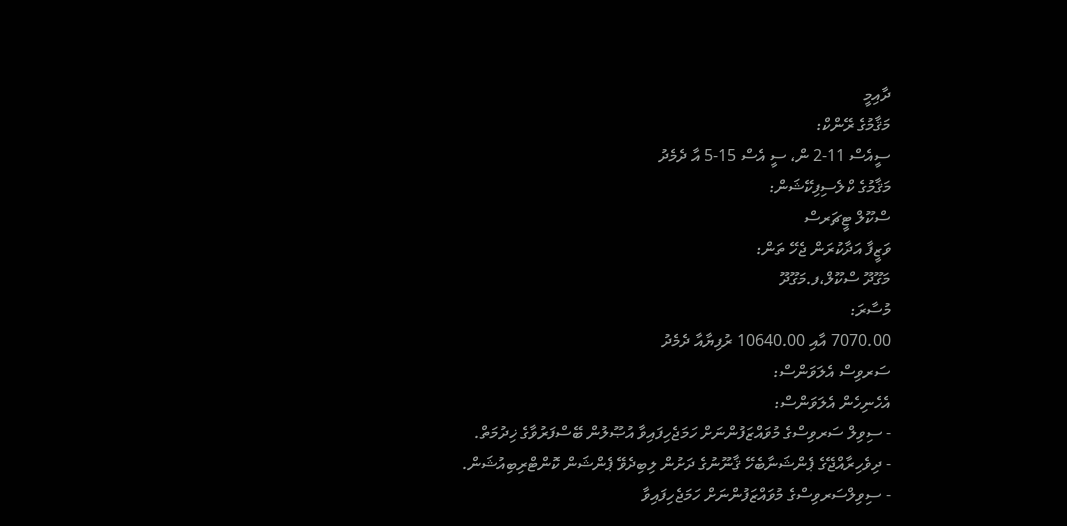ދާއިމީ
މަޤާމުގެ ރޭންކް:
ސީއެސް 11-2 ން، ސީ އެސް 15-5 އާ ދެމެދު
މަޤާމުގެ ކްލެސިފިކޭޝަން:
ސްކޫލް ޓީޗަރސް
ވަޒީފާ އަދާކުރަން ޖެހޭ ތަން:
މަގޫދޫ ސްކޫލް،ފ.މަގޫދޫ
މުސާރަ:
7070.00 އާއި 10640.00 ރުފިޔާއާ ދެމެދު
ސަރވިސް އެލަވަންސް:
އެހެނިހެން އެލަވަންސް:
- ސިވިލް ސަރވިސްގެ މުވައްޒަފުންނަށް ހަމަޖެހިފައިވާ އުޞޫލުން ބޭސްފަރުވާގެ ޚިދުމަތް.
- ދިވެހިރާއްޖޭގެ ޕެންޝަނާބެހޭ ޤާނޫނުގެ ދަށުން ލިބިދެވޭ ޕެންޝަން ކޮންޓްރިބިއުޝަން.
- ސިވިލްސަރވިސްގެ މުވައްޒަފުންނަށް ހަމަޖެހިފައިވާ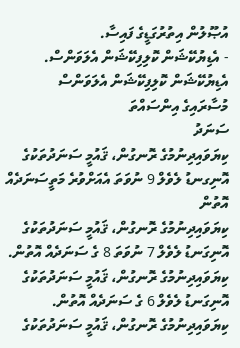އުޞޫލުން އިތުރުގަޑީގެ ފައިސާ.
- އެޑިޔުކޭޝަން ކޮލިފިކޭޝަން އެލަވަންސް.
އެޑިޔުކޭޝަން ކޮލިފިކޭޝަން އެލަވަންސް
މުސާރައިގެ އިންސައްތަ
ސަނަދު
ކިޔަވައިދިނުމުގެ ރޮނގުން، ޤައުމީ ސަނަދުތަކުގެ އޮނިގނޑު ލެވެލް 9 ނުވަތަ އެއަށްވުރެ މަތީސަނަދެއް އޮތުން
ކިޔަވައިދިނުމުގެ ރޮނގުން، ޤައުމީ ސަނަދުތަކުގެ އޮނިގަނޑު ލެވެލް 7 ނުވަތަ 8 ގެ ސަނަދެއް އޮތުން.
ކިޔަވައިދިނުމުގެ ރޮނގުން، ޤައުމީ ސަނަދުތަކުގެ އޮނިގަނޑު ލެވެލް 6 ގެ ސަނަދެއް އޮތުން.
ކިޔަވައިދިނުމުގެ ރޮނގުން، ޤައުމީ ސަނަދުތަކުގެ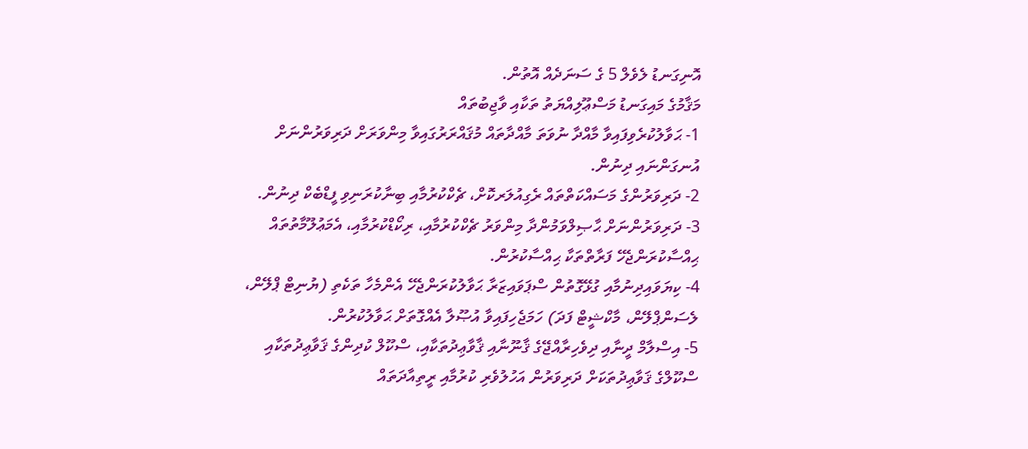އޮނިގަނޑު ލެވެލް 5 ގެ ސަނަދެއް އޮތުން.
މަޤާމުގެ މައިގަނޑު މަސްޢޫލިއްޔަތު ތަކާއި ވާޖިބުތައް
1- ޙަވާލުކުރެވިފައިވާ މާއްދާ ނުވަތަ މާއްދާތައް މުޤައްރަރުގައިވާ މިންވަރަށް ދަރިވަރުންނަށް އުނގަންނައި ދިނުން.
2- ދަރިވަރުންގެ މަސައްކަތްތައް ރެގިއުލަރކޮށް، ޗެކްކުރުމާއި ބިނާކުރަނިވި ފީޑްބެކް ދިނުން.
3- ދަރިވަރުންނަށް ޙާޞިލްވަމުންދާ މިންވަރު ޗެކްކުރުމާއި، ރިކޯޑްކުރުމާއި، އެމަޢުލޫމާތުތައް ޙިއްސާކުރަންޖެހޭ ފަރާތްތަކާ ޙިއްސާކުރުން.
4- ކިޔަވައިދިނުމާއި ގުޅޭގޮތުން ސްޕަވައިޒަރާ ޙަވާލުކުރަންޖެހޭ އެންމެހާ ތަކެތި (ޔުނިޓް ޕްލޭން، ލެސަންޕްލޭން، މާކްޝީޓް ފަދަ) ހަމަޖެހިފައިވާ އުޞޫލާ އެއްގޮތަށް ޙަވާލުކުރުން.
5- އިސްލާމް ދީނާއި ދިވެހިރާއްޖޭގެ ޤާނޫނާއި ޤާވާޢިދުތަކާއި، ސްކޫލް ކުދިންގެ ޤަވާޢިދުތަކާއި ސްކޫލްގެ ޤަވާޢިދުތަކަށް ދަރިވަރުން އަހުލުވެރި ކުރުމާއި ރީތިއާދަތައް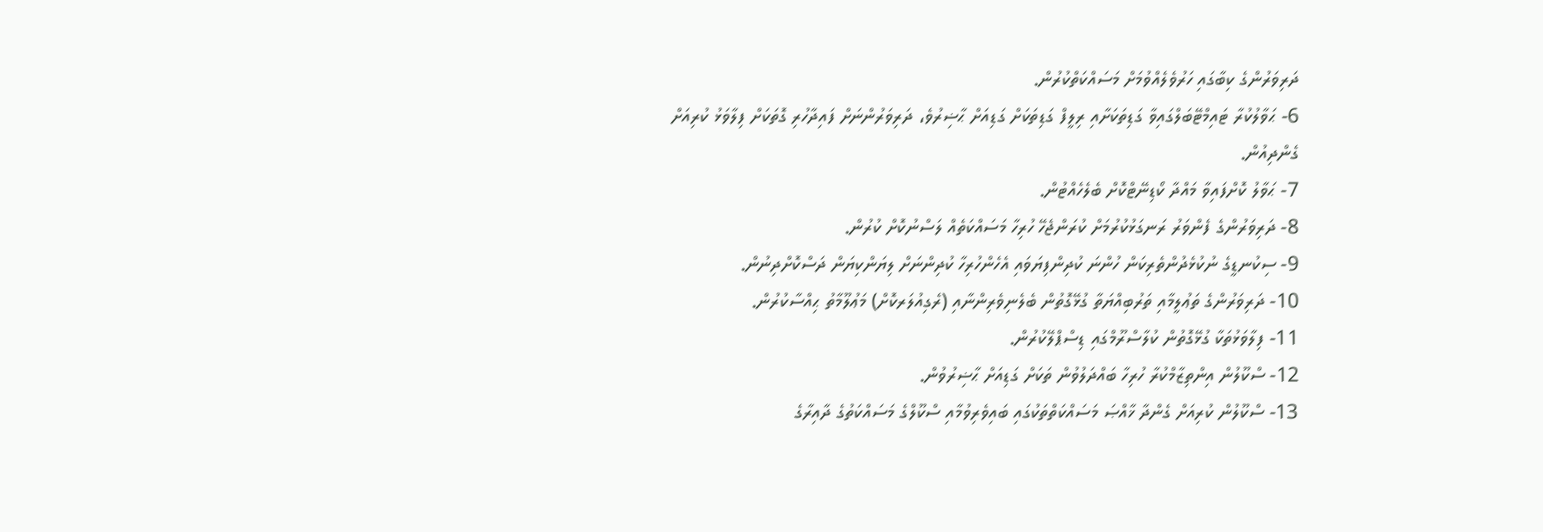ދަރިވަރުންގެ ކިބާގައި ހަރުވެލެއްވުމަށް މަސައްކަތްކުރުން.
6- ޙަވާލުކުރާ ޓައިމްޓޭބަލްގައިވާ ގަޑިތަކަށާއި ރިލީފް ގަޑިތަކަށް ގަޑިއަށް ޙާޟިރުވެ، ދަރިވަރުންނަށް ފައިދާހުރި ގޮތަކަށް ފިލާވަޅު ކުރިއަށް ގެންދިއުން.
7- ޙަވާލު ކޮށްފައިވާ މައްދާ ކޯޑިނޭޓްކޮށް ބެލެހެއްޓުން.
8- ދަރިވަރުންގެ ފެންވަރު ރަނގަޅުކުރުމަށް ކުރަންޖެހޭ ހުރިހާ މަސައްކަތެއް ލަސްނުކޮށް ކުރުން.
9- ސިކުނޑީގެ ނުކުޅެދުންތެރިކަން ހުންނަ ކުދިންފިޔަވައި އެހެންހުރިހާ ކުދިންނަށް ލިޔަންކިޔަން ދަސްކޮށްދިނުން.
10- ދަރިވަރުންގެ ތަޢުލީމާއި ތަރުބިއްޔަތާ ގުޅޭގޮތުން ބެލެނިވެރިންނާއި (ރެގިއުލަރކޮށް) މަޢުލޫމާތު ޙިއްސާކުރުން.
11- ފިލާވަޅުތަކާ ގުޅޭގޮތުން ކުލާސްރޫމްގައި ޑިސްޕްލޭކުރުން.
12- ސްކޫލުން އިންތިޒާމްކުރާ ހުރިހާ ބައްދަލުވުން ތަކަށް ގަޑިއަށް ޙާޟިރުވުން.
13- ސްކޫލުން ކުރިއަށް ގެންދާ ޚާއްޞަ މަސައްކަތްތަކުގައި ބައިވެރިވުމާއި ސްކޫލްގެ މަސައްކަތުގެ ދާއިރާގެ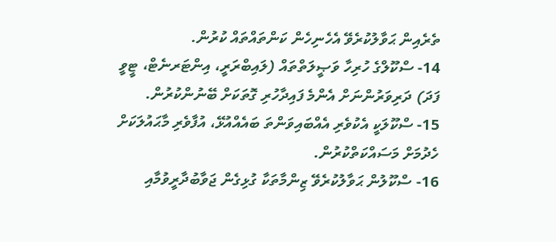ތެރެއިން ޙަވާލުކުރެވޭ އެހެނިހެން ކަންތައްތައް ކުރުން.
14- ސްކޫލްގެ ހުރިހާ ވަޞީލަތްތައް (ލައިބްރަރީ، އިންޓަރނެޓް، ޓީވީ ފަދަ) ދަރިވަރުންނަށް އެންމެ ފައިދާހުރި ގޮތަކަށް ބޭނުންކުރުން.
15- ސްކޫލަކީ އެކުވެރި އެއްބައިވަންތަ ބައެއްއުޅޭ، އުފާވެރި މާޙައުލަކަށް ހެދުމަށް މަސައްކަތްކުރުން.
16- ސްކޫލުން ޙަވާލުކުރެވޭ ޒިންމާތަކާ ގުޅިގެން ޖަވާބުދާރީވުމާއި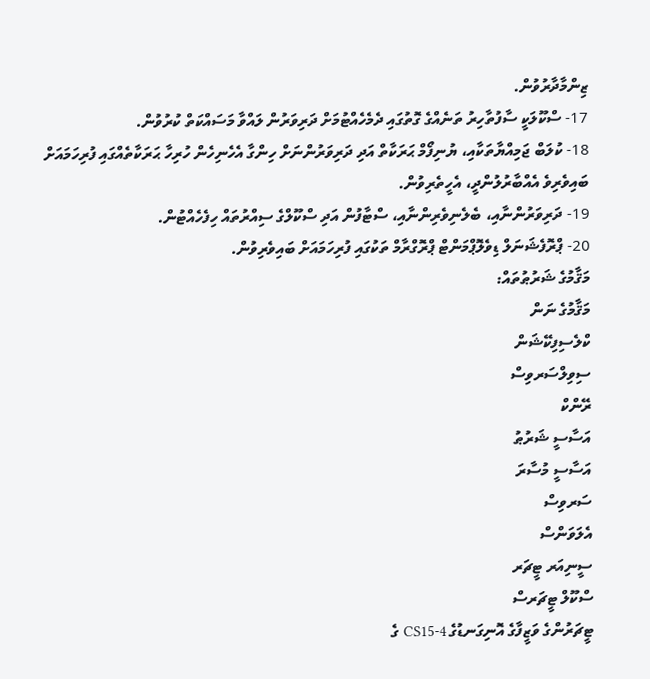ޒިންމާދާރުވުން.
17- ސްކޫލަކީ ސާފުތާހިރު ތަނެއްގެ ގޮތުގައި ދެމެހެއްޓުމަށް ދަރިވަރުން ލައްވާ މަސައްކަތް ކުރުވުން.
18- ކުލަބް ޖަމިއްޔާތަކާއި، ޔުނިފޯމް ޙަރަކާތް އަދި ދަރިވަރުންނަށް ހިންގާ އެހެނިހެން ހުރިހާ ޙަރަކާތެއްގައި ފުރިހަމައަށް ބައިވެރިވެ އެއްބާރުލުންދީ، އެހީތެރިވުން.
19- ދަރިވަރުންނާއި، ބެލެނިވެރިންނާއި، ސްޓާފުން އަދި ސްކޫލްގެ ސިއްރުތައް ހިފެހެއްޓުން.
20- ޕްރޮފެޝަނަލް ޑިވެލޮޕްމަންޓް ޕްރޮގްރާމް ތަކުގައި ފުރިހަމައަށް ބައިވެރިވުން.
މަޤާމުގެ ޝަރުޠުތައް:
މަޤާމުގެ ނަން
ކްލެސިފިކޭޝަން
ސިވިލްސަރވިސް
ރޭންކް
އަސާސީ ޝަރުޠު
އަސާސީ މުސާރަ
ސަރވިސް
އެލަވަންސް
ސީނިއަރ ޓީޗަރ
ސްކޫލް ޓީޗަރސް
ޓީޗަރުންގެ ވަޒީފާގެ އޮނިގަނޑުގެ CS15-4 ގެ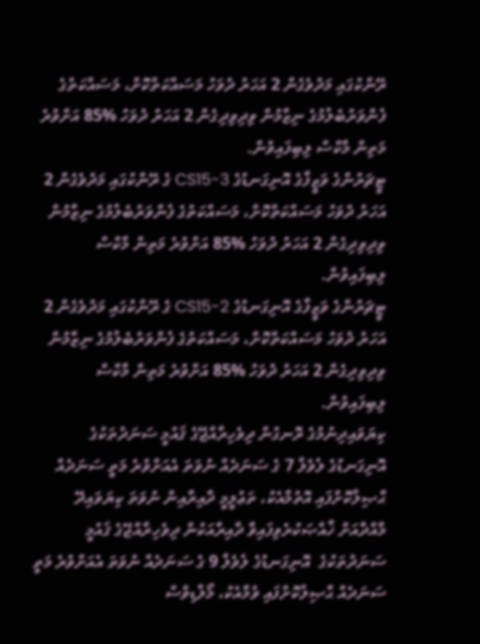ރޭންކުގައި މަދުވެގެން 2 އަހަރު ދުވަހު މަސައްކަތްކޮށް، މަސައްކަތުގެ ފެންވަރުބެލުމުގެ ނިޒާމުން ވިދިވިދިގެން 2 އަހަރު ދުވަހު %85 އަށްވުރެ މަތިން މާކްސް ލިބިފައިވުން.
ޓީޗަރުންގެ ވަޒީފާގެ އޮނިގަނޑުގެ CS15-3 ގެ ރޭންކުގައި މަދުވެގެން 2 އަހަރު ދުވަހު މަސައްކަތްކޮށް، މަސައްކަތުގެ ފެންވަރުބެލުމުގެ ނިޒާމުން ވިދިވިދިގެން 2 އަހަރު ދުވަހު %85 އަށްވުރެ މަތިން މާކްސް ލިބިފައިވުން.
ޓީޗަރުންގެ ވަޒީފާގެ އޮނިގަނޑުގެ CS15-2 ގެ ރޭންކުގައި މަދުވެގެން 2 އަހަރު ދުވަހު މަސައްކަތްކޮށް، މަސައްކަތުގެ ފެންވަރުބެލުމުގެ ނިޒާމުން ވިދިވިދިގެން 2 އަހަރު ދުވަހު %85 އަށްވުރެ މަތިން މާކްސް ލިބިފައިވުން.
ކިޔަވައިދިނުމުގެ ރޮނގުން ދިވެހިރާއްޖޭގެ ޤައުމީ ސަނަދުތަކުގެ އޮނިގަނޑުގެ ލެވެލް 7 ގެ ސަނަދެއް ނުވަތަ އެއަށްވުރެ މަތީ ސަނަދެއް ޙާޞިލްކޮށްފައި އޮތުމާއެކު، ތަޢުލީމީ ދާއިރާއިން ނުވަތަ ކިޔަވައިދޭ މާއްދާއަށް ޚާއްޞަކުރެވިފައިވާ ދާއިރާއަކުން ދިވެހިރާއްޖޭގެ ޤައުމީ ސަނަދުތަކުގެ  އޮނިގަނޑުގެ ލެވެލް 9 ގެ ސަނަދެއް ނުވަތަ އެއަށްވުރެ މަތީ ސަނަދެއް ޙާޞިލުކޮށްފައި ވުމާއެކު، މޯލްޑިވްސް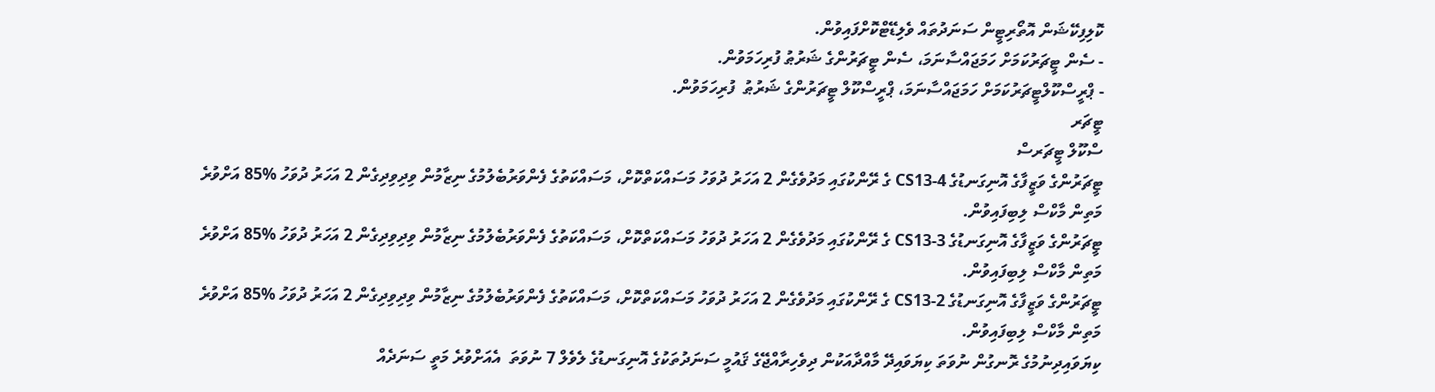ކޮލިފިކޭޝަން އޮތޯރިޓީން ސަނަދުތައް ވެލިޑޭޓްކޮށްފައިވުން.
- ސެން ޓީޗަރުކަމަށް ހަމަޖައްސާނަމަ، ސެން ޓީޗަރުންގެ ޝަރުޠު ފުރިހަމަވުން.
- ޕްރީސްކޫލްޓީޗަރުކަމަށް ހަމަޖައްސާނަމަ، ޕްރީސްކޫލް ޓީޗަރުންގެ ޝަރުޠު  ފުރިހަމަވުން.
ޓީޗަރ
ސްކޫލް ޓީޗަރސް
ޓީޗަރުންގެ ވަޒީފާގެ އޮނިގަނޑުގެ 4-CS13 ގެ ރޭންކުގައި މަދުވެގެން 2 އަހަރު ދުވަހު މަސައްކަތްކޮށް، މަސައްކަތުގެ ފެންވަރުބެލުމުގެ ނިޒާމުން ވިދިވިދިގެން 2 އަހަރު ދުވަހު %85 އަށްވުރެ މަތިން މާކްސް ލިބިފައިވުން.
ޓީޗަރުންގެ ވަޒީފާގެ އޮނިގަނޑުގެ 3-CS13 ގެ ރޭންކުގައި މަދުވެގެން 2 އަހަރު ދުވަހު މަސައްކަތްކޮށް، މަސައްކަތުގެ ފެންވަރުބެލުމުގެ ނިޒާމުން ވިދިވިދިގެން 2 އަހަރު ދުވަހު %85 އަށްވުރެ މަތިން މާކްސް ލިބިފައިވުން.
ޓީޗަރުންގެ ވަޒީފާގެ އޮނިގަނޑުގެ 2-CS13 ގެ ރޭންކުގައި މަދުވެގެން 2 އަހަރު ދުވަހު މަސައްކަތްކޮށް، މަސައްކަތުގެ ފެންވަރުބެލުމުގެ ނިޒާމުން ވިދިވިދިގެން 2 އަހަރު ދުވަހު %85 އަށްވުރެ މަތިން މާކްސް ލިބިފައިވުން.
ކިޔަވައިދިނުމުގެ ރޮނގުން ނުވަތަ ކިޔަވައިދޭ މާއްދާއަކުން ދިވެހިރާއްޖޭގެ ޤައުމީ ސަނަދުތަކުގެ އޮނިގަނޑުގެ ލެވެލް 7 ނުވަތަ  އެއަށްވުރެ މަތީ ސަނަދެއް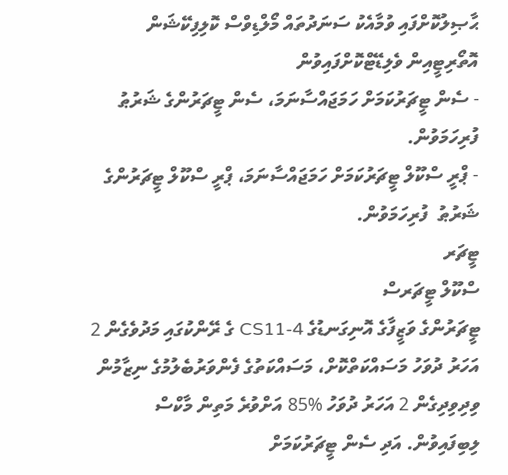ޙާޞިލުކޮށްފައި ވުމާއެކު ސަނަދުތައް މޯލްޑިވްސް ކޮލިފިކޭޝަން އޮތޯރިޓީއިން ވެލިޑޭޓްކޮށްފައިވުން
- ސެން ޓީޗަރުކަމަށް ހަމަޖައްސާނަމަ، ސެން ޓީޗަރުންގެ ޝަރުޠު ފުރިހަމަވުން.
- ޕްރީ ސްކޫލް ޓީޗަރުކަމަށް ހަމަޖައްސާނަމަ، ޕްރީ ސްކޫލް ޓީޗަރުންގެ ޝަރުޠު  ފުރިހަމަވުން.
ޓީޗަރ
ސްކޫލް ޓީޗަރސް
ޓީޗަރުންގެ ވަޒީފާގެ އޮނިގަނޑުގެ 4-CS11 ގެ ރޭންކުގައި މަދުވެގެން 2 އަހަރު ދުވަހު މަސައްކަތްކޮށް، މަސައްކަތުގެ ފެންވަރުބެލުމުގެ ނިޒާމުން ވިދިވިދިގެން 2 އަހަރު ދުވަހު %85 އަށްވުރެ މަތިން މާކްސް ލިބިފައިވުން. އަދި ސެން ޓީޗަރުކަމަށް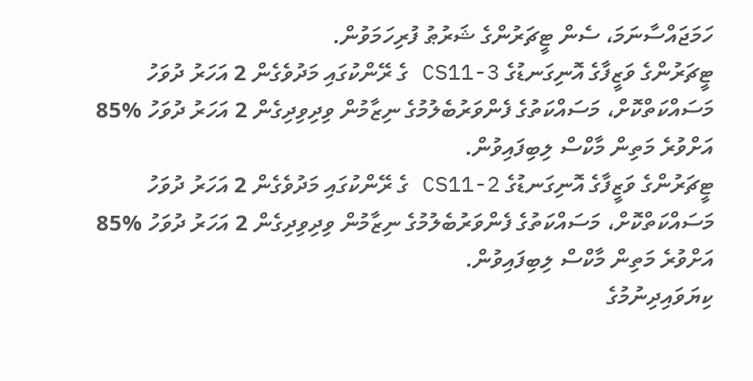ހަމަޖައްސާނަމަ، ސެން ޓީޗަރުންގެ ޝަރުޠު ފުރިހަމަވުން.
ޓީޗަރުންގެ ވަޒީފާގެ އޮނިގަނޑުގެ CS11-3 ގެ ރޭންކުގައި މަދުވެގެން 2 އަހަރު ދުވަހު މަސައްކަތްކޮށް، މަސައްކަތުގެ ފެންވަރުބެލުމުގެ ނިޒާމުން ވިދިވިދިގެން 2 އަހަރު ދުވަހު %85 އަށްވުރެ މަތިން މާކްސް ލިބިފައިވުން.
ޓީޗަރުންގެ ވަޒީފާގެ އޮނިގަނޑުގެ 2-CS11 ގެ ރޭންކުގައި މަދުވެގެން 2 އަހަރު ދުވަހު މަސައްކަތްކޮށް، މަސައްކަތުގެ ފެންވަރުބެލުމުގެ ނިޒާމުން ވިދިވިދިގެން 2 އަހަރު ދުވަހު %85 އަށްވުރެ މަތިން މާކްސް ލިބިފައިވުން.
ކިޔަވައިދިނުމުގެ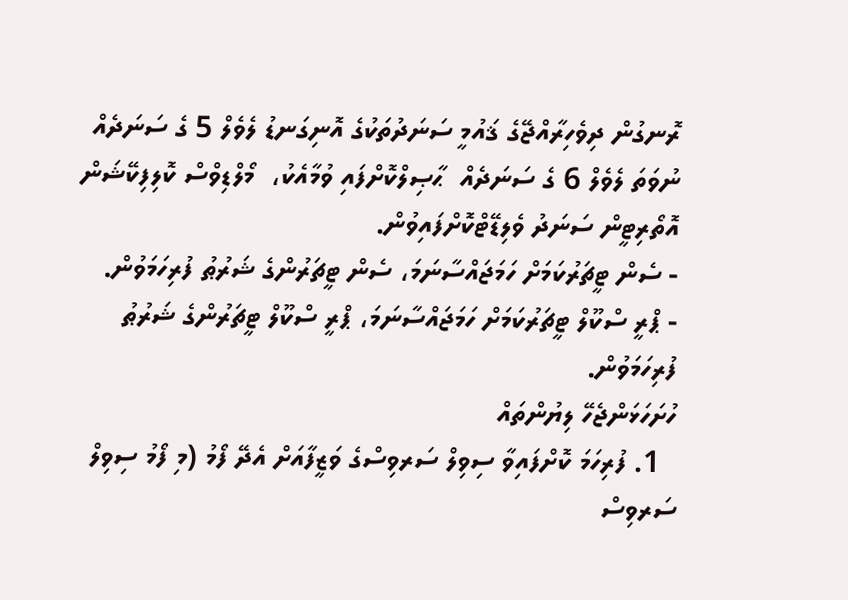ރޮނގުން ދިވެހިރާއްޖޭގެ ޤައުމީ ސަނަދުތަކުގެ އޮނިގަނޑު ލެވެލް 5 ގެ ސަނަދެއް ނުވަތަ ލެވެލް 6 ގެ ސަނަދެއް  ޙާޞިލްކޮށްފައި ވުމާއެކު،  މޯލްޑިވްސް ކޮލިފިކޭޝަން އޮތޯރިޓީން ސަނަދު ވެލިޑޭޓްކޮށްފައިވުން.
- ސެން ޓީޗަރުކަމަށް ހަމަޖައްސާނަމަ، ސެން ޓީޗަރުންގެ ޝަރުޠު ފުރިހަމަވުން.
- ޕްރީ ސްކޫލް ޓީޗަރުކަމަށް ހަމަޖައްސާނަމަ، ޕްރީ ސްކޫލް ޓީޗަރުންގެ ޝަރުޠު  ފުރިހަމަވުން.
ހުށަހަޅަންޖެހޭ ލިޔުންތައް
  1. ފުރިހަމަ ކޮށްފައިވާ ސިވިލް ސަރވިސްގެ ވަޒީފާއަށް އެދޭ ފޯމު (މި ފޯމު ސިވިލް ސަރވިސް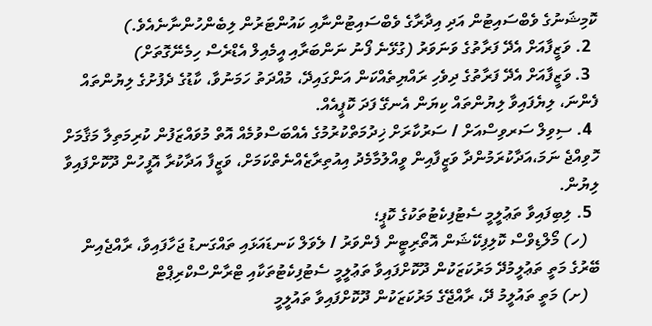ކޮމިޝަނުގެ ވެބްސައިޓުން އަދި އިދާރާގެ ވެބްސައިޓުންނާއި ކައުންޓަރުން ލިބެންހުންނާނެއެވެ.)
  2. ވަޒީފާއަށް އެދޭ ފަރާތުގެ ވަނަވަރު (ގުޅޭނެ ފޯނު ނަންބަރާއި އީމެއިލް އެޑްރެސް ހިމެނޭގޮތަށް)
  3. ވަޒީފާއަށް އެދޭ ފަރާތުގެ ދިވެހި ރައްޔިތެއްކަން އަންގައިދޭ، މުއްދަތު ހަމަނުވާ، ކާޑުގެ ދެފުށުގެ ލިޔުންތައް ފެންނަ، ލިޔެފައިވާ ލިޔުންތައް ކިޔަން އެނގޭ ފަދަ ކޮޕީއެއް.
  4. ސިވިލް ސަރވިސްއަށް / ސަރުކާރަށް ޚިދުމަތްކުރުމުގެ އެއްބަސްވުމެއް އޮތް މުވައްޒަފުން ކުރިމަތިލާ މަޤާމަށް ހޮވިއްޖެ ނަމަ،އަދާކުރަމުންދާ ވަޒީފާއިން ވީއްލުމާމެދު އިއުތިރާޒެއްނެތްކަމަށް، ވަޒީފާ އަދާކުރާ އޮފީހުން ދޫކޮށްފައިވާ ލިޔުން.
  5. ލިބިފައިވާ ތަޢުލީމީ ސެޓުފިކެޓުތަކުގެ ކޮޕީ؛
   (ހ) މޯލްޑިވްސް ކޮލިފިކޭޝަން އޮތޯރިޓީން ފެންވަރު / ލެވަލް ކަނޑައަޅައި ތައްގަނޑު ޖަހާފައިވާ، ރާއްޖެއިން ބޭރުގެ މަތީ ތަޢުލީމުދޭ މަރުކަޒަކުން ދޫކޮށްފައިވާ ތަޢުލީމީ ސެޓުފިކެޓުތަކާއި ޓްރާންސްކްރިޕްޓް
   (ށ) މަތީ ތައުލީމު ދޭ، ރާއްޖޭގެ މަރުކަޒަކުން ދޫކޮށްފައިވާ ތައުލީމީ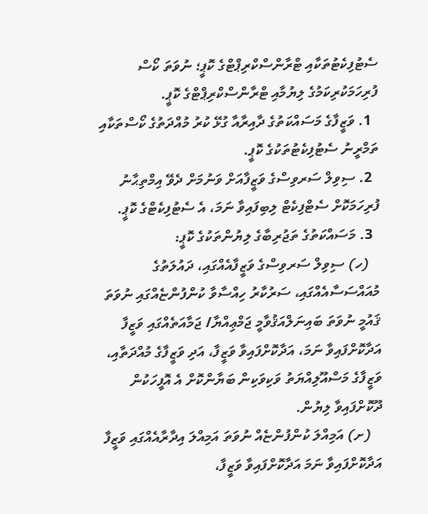ސެޓުފިކެޓުތަކާއި ޓްރާންސްކްރިޕްޓްގެ ކޮޕީ؛ ނުވަތަ ކޯސް ފުރިހަމަކުރިކަމުގެ ލިޔުމާއި ޓްރާންސްކްރިޕްޓްގެ ކޮޕީ.
  1. ވަޒީފާގެ މަސައްކަތުގެ ދާއިރާއާ ގުޅޭ ކުރު މުއްދަތުގެ ކޯސްތަކާއި ތަމްރީނު ސެޓުފިކެޓުތަކުގެ ކޮޕީ.
  2. ސިވިލް ސަރވިސްގެ ވަޒީފާއަށް ވަނުމަށް ދެވޭ އިމްތިޙާނު ފުރިހަމަކޮށް ސެޓްފިކެޓް ލިބިފައިވާ ނަމަ، އެ ސެޓުފިކެޓްގެ ކޮޕީ.
  3. މަސައްކަތުގެ ތަޖުރިބާގެ ލިޔުންތަކުގެ ކޮޕީ:
   (ހ) ސިވިލް ސަރވިސްގެ ވަޒީފާއެއްގައި، ދައުލަތުގެ މުއައްސަސާއެއްގައި، ސަރުކާރު ހިއްސާވާ ކުންފުންޏެއްގައި ނުވަތަ ޤައުމީ ނުވަތަ ބައިނަލްއަޤުވާމީ ޖަމްޢިއްޔާ/ ޖަމާއަތެއްގައި ވަޒީފާ އަދާކޮށްފައިވާ ނަމަ، އަދާކޮށްފައިވާ ވަޒީފާ، އަދި ވަޒީފާގެ މުއްދަތާއި، ވަޒީފާގެ މަސްއޫލިއްޔަތު ވަކިވަކިން ބަޔާންކޮށް އެ އޮފީހަކުން ދޫކޮށްފައިވާ ލިޔުން.
   (ށ) އަމިއްލަ ކުންފުންޏެއް ނުވަތަ އަމިއްލަ އިދާރާއެއްގައި ވަޒީފާ އަދާކޮށްފައިވާ ނަމަ އަދާކޮށްފައިވާ ވަޒީފާ،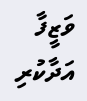ވަޒީފާ އަދާކުރި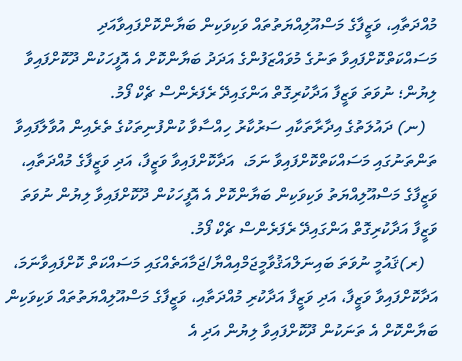މުއްދަތާއި، ވަޒީފާގެ މަސްއޫލިއްޔަތުތައް ވަކިވަކިން ބަޔާންކޮށްފައިވާއަދި މަސައްކަތްކޮށްފައިވާ ތަނުގެ މުވައްޒަފުންގެ އަދަދު ބަޔާންކޮށް އެ އޮފީހަކުން ދޫކޮށްފައިވާ ލިޔުން؛ ނުވަތަ ވަޒީފާ އަދާކުރިގޮތް އަންގައިދޭ ރެފަރެންސް ޗެކް ފޯމު.
   (ނ) ދައުލަތުގެ އިދާރާތަކާއި ސަރުކާރު ހިއްސާވާ ކުންފުނިތަކުގެ ތެރެއިން އުވާލާފައިވާ ތަންތަނުގައި މަސައްކަތްކޮށްފައިވާ ނަމަ،  އަދާކޮށްފައިވާ ވަޒީފާ، އަދި ވަޒީފާގެ މުއްދަތާއި، ވަޒީފާގެ މަސްއޫލިއްޔަތު ވަކިވަކިން ބަޔާންކޮށް އެ އޮފީހަކުން ދޫކޮށްފައިވާ ލިޔުން ނުވަތަ ވަޒީފާ އަދާކުރިގޮތް އަންގައިދޭ ރެފަރެންސް ޗެކް ފޯމު.
   (ރ)ޤައުމީ ނުވަތަ ބައިނަލްއަޤުވާމީޖަމްއިއްޔާ/ޖަމާއަތެއްގައި މަސައްކަތް ކޮށްފައިވާނަމަ، އަދާކޮށްފައިވާ ވަޒީފާ، އަދި ވަޒީފާ އަދާކުރި މުއްދަތާއި، ވަޒީފާގެ މަސްއޫލިއްޔަތުތައް ވަކިވަކިން ބަޔާންކޮށް އެ ތަނަކުން ދޫކޮށްފައިވާ ލިޔުން އަދި އެ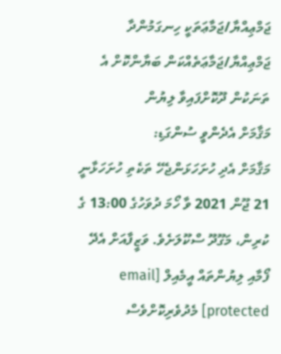ޖަމްޢިއްޔާ/ޖަމާޢަތަކީ ހިނގަމުންދާ ޖަމްޢިއްޔާ/ޖަމާޢަތެއްކަން ބަޔާންކޮށް އެ ތަނަކުން ދޫކޮށްފައިވާ ލިޔުން
މަޤާމަށް އެދެންވީ ސުންގަޑި:
މަޤާމަށް އެދި ހުށަހަޅަންޖެހޭ ތަކެތި ހުށަހަޅާނީ 21 ޖޫން 2021 ވާ ހޯމަ ދުވަހުގެ 13:00 ގެ ކުރިން، މަގޫދޫ ސްކޫލަށެވެ. ވަޒީފާއަށް އެދޭ ފޯމާއި ލިޔުންތައް އީމެއިލް [email protected] މެދުވެރިކޮށްވެސް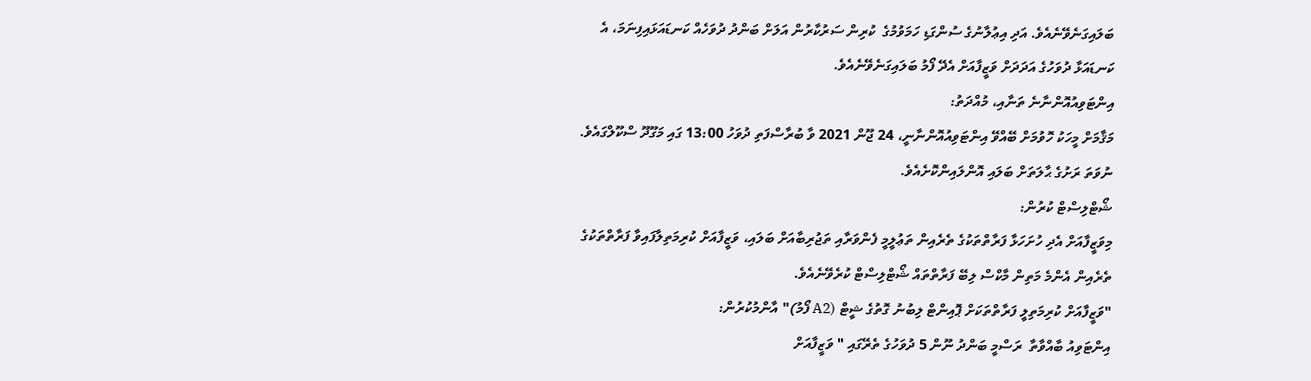ބަލައިގަނެވޭނެއެވެ. އަދި އިޢުލާނުގެ ސުންގަޑި ހަމަވުމުގެ  ކުރިން ސަރުކާރުން އަލަށް ބަންދު ދުވަހެއް ކަނޑައަޅައިފިނަމަ، އެ ކަނޑައަޅާ ދުވަހުގެ އަދަދަށް ވަޒީފާއަށް އެދޭ ފޯމު ބަލައިގަނެވޭނެއެވެ.
އިންޓަވިއުއޮންނާނެ ތަނާއި، މުއްދަތު:
މަޤާމަށް މީހަކު ހޮވުމަށް ބޭއްވޭ އިންޓަވިއުއޮންނާނީ، 24 ޖޫން 2021 ވާ ބުރާސްފަތި ދުވަހު 13:00 ގައި މަގޫދޫ ސްކޫލްގައެވެ. ނުވަތަ ރަށުގެ ޙާލަތަށް ބަލައި އޮންލައިންކޮށެއެވެ.
ޝޯޓްލިސްޓް ކުރުން:
މިވަޒީފާއަށް އެދި ހުށަހަޅާ ފަރާތްތަކުގެ ތެރެއިން ތަޢުލީމީ ފެންވަރާއި ތަޖުރިބާއަށް ބަލައި، ވަޒީފާއަށް ކުރިމަތިލާފައިވާ ފަރާތްތަކުގެ ތެރެއިން އެންމެ މަތިން މާކްސް ލިބޭ ފަރާތްތައް ޝޯޓްލިސްޓް ކުރެވޭނެއެވެ.
"ވަޒީފާއަށް ކުރިމަތިލީ ފަރާތްތަކަށް ޕޮއިންޓް ލިބުނު ގޮތުގެ ޝީޓް (A2 ފޯމު)" އާންމުކުރުން:
އިންޓަވިއު ބާއްވާތާ  ރަސްމީ ބަންދު ނޫން 5 ދުވަހުގެ ތެރޭގައި " ވަޒީފާއަށް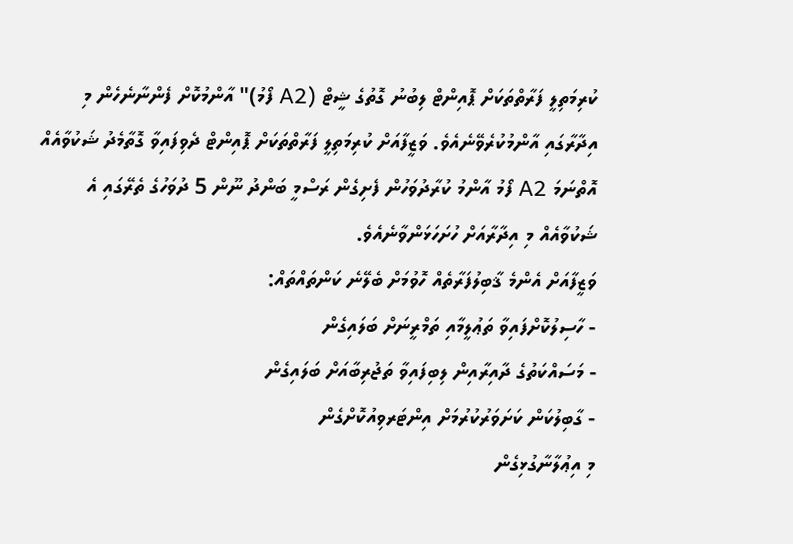ކުރިމަތިލީ ފަރާތްތަކަށް ޕޮއިންޓް ލިބުނު ގޮތުގެ ޝީޓް (A2 ފޯމު)" އާންމުކޮށް ފެންނާނެހެން މި އިދާރާގައި އާންމުކުރެވޭނެއެވެ. ވަޒީފާއަށް ކުރިމަތިލީ ފަރާތްތަކަށް ޕޮއިންޓް ދެވިފައިވާ ގޮތާމެދު ޝަކުވާއެއް އޮތްނަމަ A2 ފޯމު އާންމު ކުރާދުވަހުން ފެށިގެން ރަސްމީ ބަންދު ނޫން 5 ދުވަހުގެ ތެރޭގައި އެ ޝަކުވާއެއް މި އިދާރާއަށް ހުށަހަޅަންވާނެއެވެ.
ވަޒީފާއަށް އެންމެ ޤާބިލުފަރާތެއް ހޮވުމަށް ބެލޭނެ ކަންތައްތައް:
- ހާސިލުކޮށްފައިވާ ތަޢުލީމާއި ތަމްރީނަށް ބަލައިގެން
- މަސައްކަތުގެ ދާއިރާއިން ލިބިފައިވާ ތަޖުރިބާއަށް ބަލައިގެން
- ގާބިލުކަން ކަށަވަރުކުރުމަށް އިންޓަރވިއުކޮށްގެން
މި އިޢުލާނާގުޅިގެން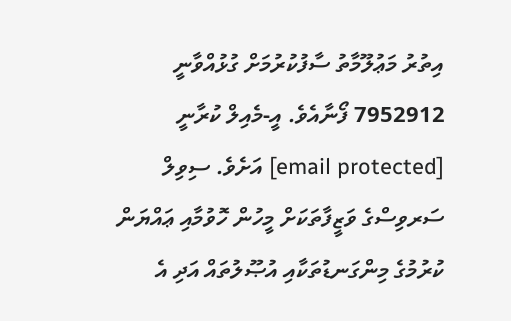އިތުރު މަޢުލޫމާތު ސާފުކުރުމަށް ގުޅުއްވާނީ 7952912 ފޯނާއެވެ. އީ-މެއިލް ކުރާނީ [email protected] އަށެވެ. ސިވިލް ސަރވިސްގެ ވަޒީފާތަކަށް މީހުން ހޮވުމާއި ޢައްޔަން ކުރުމުގެ މިންގަނޑުތަކާއި އުޞޫލުތައް އަދި އެ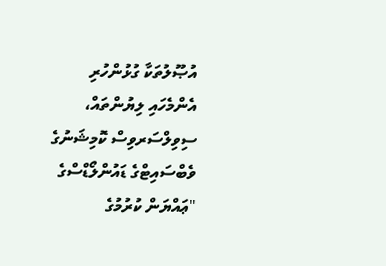އުޞޫލުތަކާ ގުޅުންހުރި އެންމެހައި ލިޔުންތައް، ސިވިލްސަރވިސް ކޮމިޝަނުގެ ވެބްސައިޓްގެ ޑައުންލޯޑްސްގެ "ޢައްޔަން ކުރުމުގެ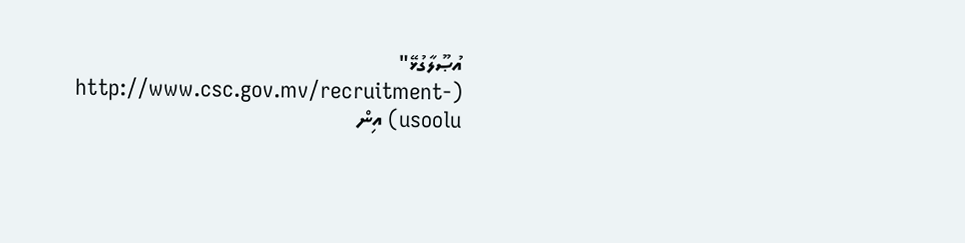އުޞޫލާގުޅޭ" (http://www.csc.gov.mv/recruitment-usoolu) އިން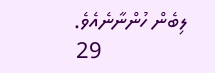ލިބެން ހުންނާނެއެވެ.
               29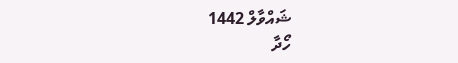ޝައްވާލް 1442
ހޯދާ